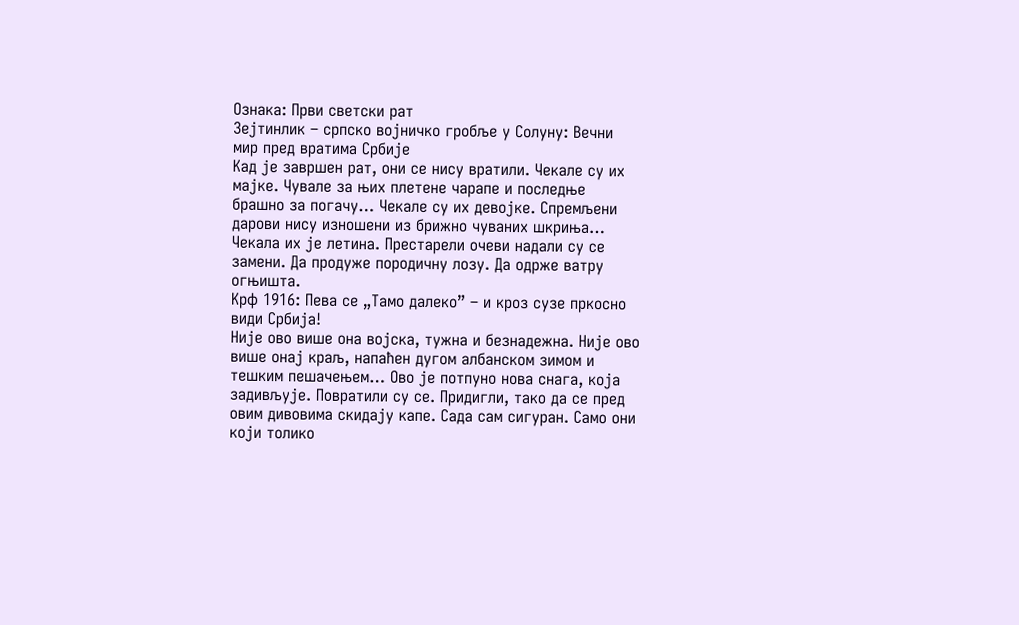Ознака: Први светски рат
Зејтинлик – српско војничко гробље у Солуну: Вечни мир пред вратима Србије
Кад је завршен рат, они се нису вратили. Чекале су их мајке. Чувале за њих плетене чарапе и последње брашно за погачу… Чекале су их девојке. Спремљени дарови нису изношени из брижно чуваних шкриња… Чекала их је летина. Престарели очеви надали су се замени. Да продуже породичну лозу. Да одрже ватру огњишта.
Крф 1916: Пева се „Тамо далеко” – и кроз сузе пркосно види Србија!
Није ово више она војска, тужна и безнадежна. Није ово више онај краљ, напаћен дугом албанском зимом и тешким пешачењем… Ово је потпуно нова снага, која задивљује. Повратили су се. Придигли, тако да се пред овим дивовима скидају капе. Сада сам сигуран. Само они који толико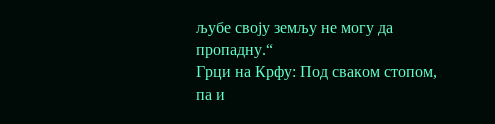љубе своју земљу не могу да пропадну.“
Грци на Крфу: Под сваком стопом, па и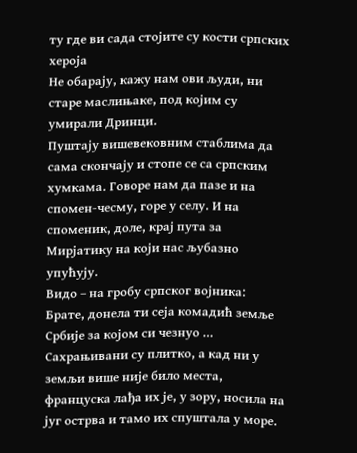ту где ви сада стојите су кости српских хероја
Не обарају, кажу нам ови људи, ни старе маслињаке, под којим су умирали Дринци.
Пуштају вишевековним стаблима да сама скончају и стопе се са српским хумкама. Говоре нам да пазе и на спомен-чесму, горе у селу. И на споменик, доле, крај пута за Мирјатику на који нас љубазно упућују.
Видо – на гробу српског војника: Брате, донела ти сеја комадић земље Србије за којом си чезнуо …
Сахрањивани су плитко, а кад ни у земљи више није било места, француска лађа их је, у зору, носила на југ острва и тамо их спуштала у море.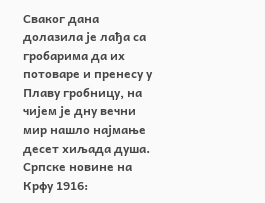Сваког дана долазила је лађа са гробарима да их потоваре и пренесу у Плаву гробницу, на чијем је дну вечни мир нашло најмање десет хиљада душа.
Српске новине на Крфу 1916: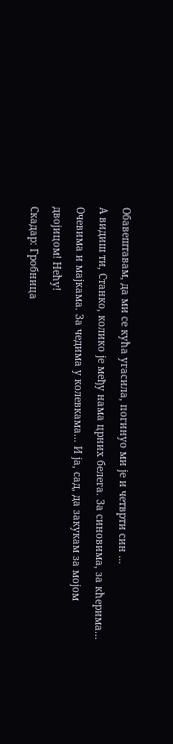Обавештавам, да ми се кућа угасила, погинуо ми је и четврти син …
А видиш ти, Станко, колико је међу нама црних белега. За синовима, за кћерима… Очевима и мајкама. За чедима у колевкама… И ја, сад, да закукам за мојом двојицом! Нећу!
Скадар: Гробница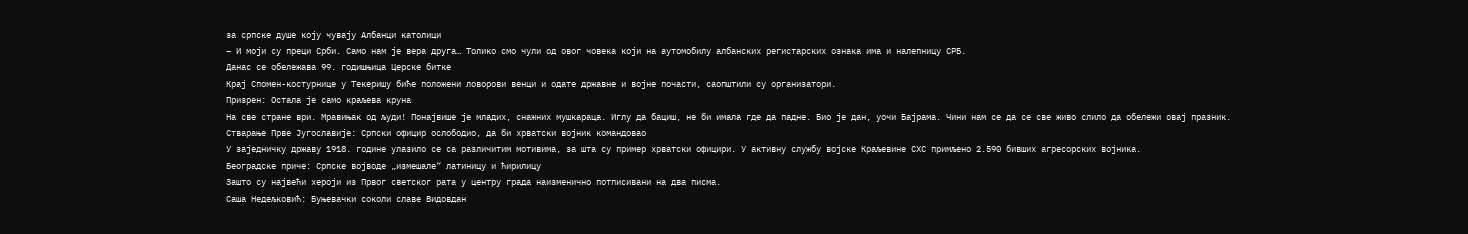за српске душе коју чувају Албанци католици
– И моји су преци Срби. Само нам је вера друга… Толико смо чули од овог човека који на аутомобилу албанских регистарских ознака има и налепницу СРБ.
Данас се обележава 99. годишњица Церске битке
Крај Спомен-костурнице у Текеришу биће положени ловорови венци и одате државне и војне почасти, саопштили су организатори.
Призрен: Остала је само краљева круна
На све стране ври. Мравињак од људи! Понајвише је младих, снажних мушкараца. Иглу да бациш, не би имала где да падне. Био је дан, уочи Бајрама. Чини нам се да се све живо слило да обележи овај празник.
Стварање Прве Југославије: Српски официр ослободио, да би хрватски војник командовао
У заједничку државу 1918. године улазило се са различитим мотивима, за шта су пример хрватски официри. У активну службу војске Краљевине СХС примљено 2.590 бивших агресорских војника.
Београдске приче: Српске војводе „измешале“ латиницу и ћирилицу
Зашто су највећи хероји из Првог светског рата у центру града наизменично потписивани на два писма.
Саша Недељковић: Буњевачки соколи славе Видовдан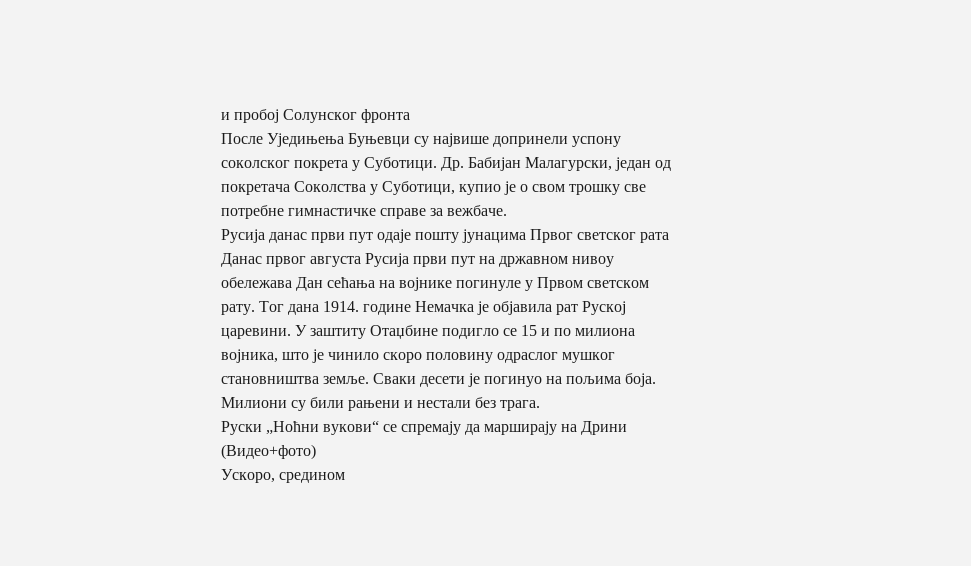и пробој Солунског фронта
После Уједињења Буњевци су највише допринели успону соколског покрета у Суботици. Др. Бабијан Малагурски, један од покретача Соколства у Суботици, купио је о свом трошку све потребне гимнастичке справе за вежбаче.
Русија данас први пут одаје пошту јунацима Првог светског рата
Данас првог августа Русија први пут на државном нивоу обележава Дан сећања на војнике погинуле у Првом светском рату. Тог дана 1914. године Немачка је објавила рат Руској царевини. У заштиту Отаџбине подигло се 15 и по милиона војника, што је чинило скоро половину одраслог мушког становништва земље. Сваки десети је погинуо на пољима боја. Милиони су били рањени и нестали без трага.
Руски „Ноћни вукови“ се спремају да марширају на Дрини (Видео+фото)
Ускоро, средином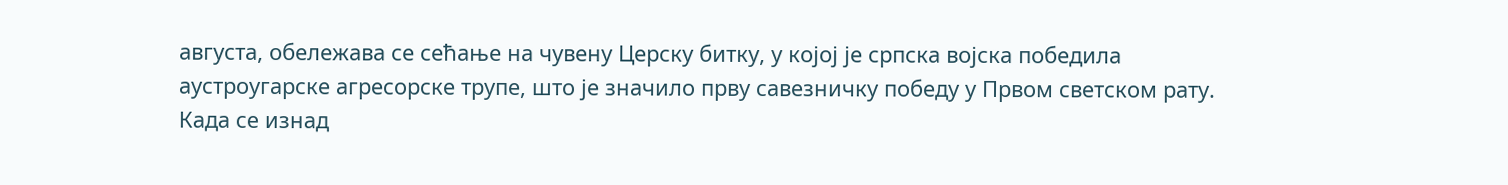августа, обележава се сећање на чувену Церску битку, у којој је српска војска победила аустроугарске агресорске трупе, што је значило прву савезничку победу у Првом светском рату.
Када се изнад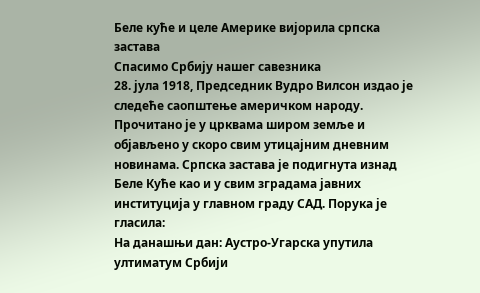Беле куће и целе Америке вијорила српска застава
Спасимо Србију нашег савезника
28. јула 1918, Председник Вудро Вилсон издао је следеће саопштење америчком народу. Прочитано је у црквама широм земље и објављено у скоро свим утицајним дневним новинама. Српска застава је подигнута изнад Беле Куће као и у свим зградама јавних институција у главном граду САД. Порука је гласила:
На данашњи дан: Аустро-Угарска упутила ултиматум Србији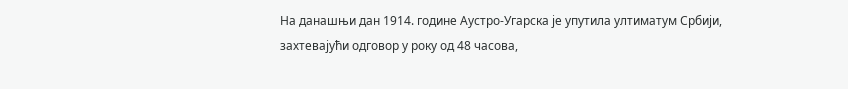На данашњи дан 1914. године Аустро-Угарска је упутила ултиматум Србији, захтевајући одговор у року од 48 часова,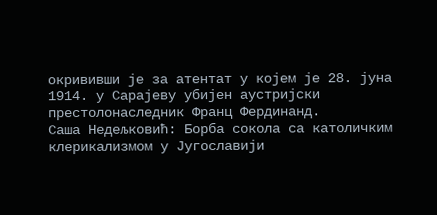окрививши је за атентат у којем је 28. јуна 1914. у Сарајеву убијен аустријски престолонаследник Франц Фердинанд.
Саша Недељковић: Борба сокола са католичким клерикализмом у Југославији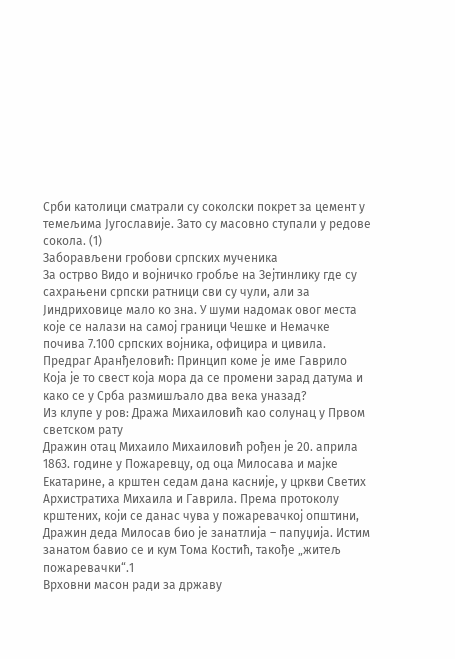Срби католици сматрали су соколски покрет за цемент у темељима Југославије. Зато су масовно ступали у редове сокола. (1)
Заборављени гробови српских мученика
За острво Видо и војничко гробље на Зејтинлику где су сахрањени српски ратници сви су чули, али за Јиндриховице мало ко зна. У шуми надомак овог места које се налази на самој граници Чешке и Немачке почива 7.100 српских војника, официра и цивила.
Предраг Аранђеловић: Принцип коме је име Гаврило
Која је то свест која мора да се промени зарад датума и како се у Срба размишљало два века уназад?
Из клупе у ров: Дража Михаиловић као солунац у Првом светском рату
Дражин отац Михаило Михаиловић рођен је 20. априла 1863. године у Пожаревцу, од оца Милосава и мајке Екатарине, а крштен седам дана касније, у цркви Светих Архистратиха Михаила и Гаврила. Према протоколу крштених, који се данас чува у пожаревачкој општини, Дражин деда Милосав био је занатлија – папуџија. Истим занатом бавио се и кум Тома Костић, такође „житељ пожаревачки“.1
Врховни масон ради за државу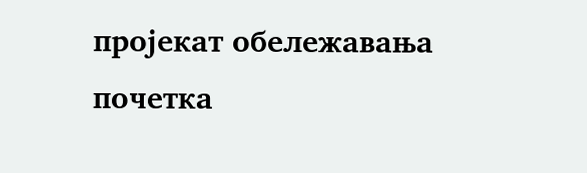пројекат обележавања почетка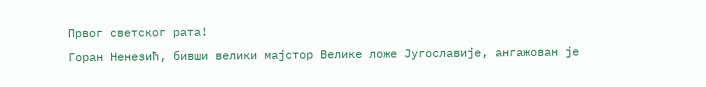Првог светског рата!
Горан Ненезић, бивши велики мајстор Велике ложе Југославије, ангажован је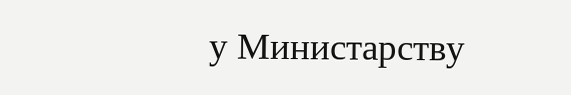у Министарству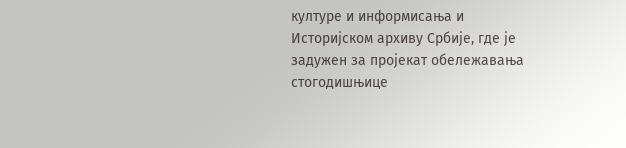културе и информисања и Историјском архиву Србије, где је задужен за пројекат обележавања стогодишњице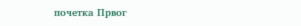почетка Првог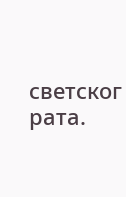светског рата.